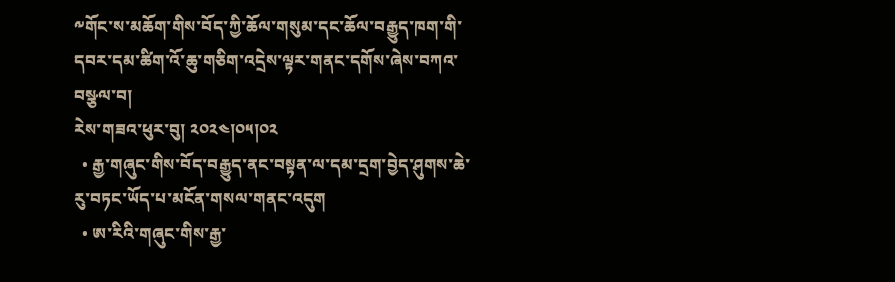༸གོང་ས་མཆོག་གིས་བོད་ཀྱི་ཆོལ་གསུམ་དང་ཆོལ་བརྒྱུད་ཁག་གི་དབར་དམ་ཚིག་འོ་ཆུ་གཅིག་འདྲེས་ལྟར་གནང་དགོས་ཞེས་བཀའ་བསྩལ་བ།
རེས་གཟའ་ཕུར་བུ། ༢༠༢༤།༠༥།༠༢
  • རྒྱ་གཞུང་གིས་བོད་བརྒྱུད་ནང་བསྟན་ལ་དམ་དྲག་བྱེད་ཤུགས་ཆེ་རུ་བཏང་ཡོད་པ་མངོན་གསལ་གནང་འདུག
  • ཨ་རིའི་གཞུང་གིས་རྒྱ་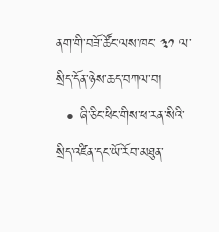ནག་གི་བཟོ་ཚོང་ལས་ཁང་ ༣༡ ལ་སྲིད་དོན་ཉེས་ཆད་བཀལ་བ།
  • ཞི་ཅིང་ཕིང་གིས་ཕ་རན་སིའི་སྲིད་འཛིན་དང་ཡོ་རོབ་མཐུན་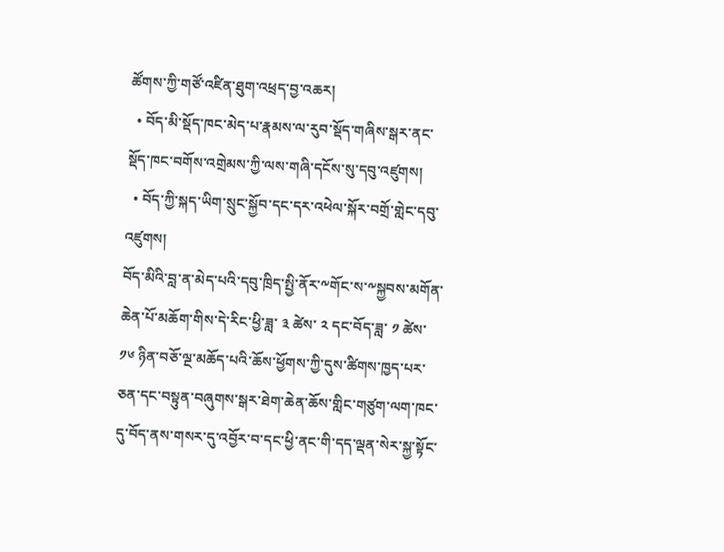ཚོགས་ཀྱི་གཙོ་འཛིན་ཐུག་འཕྲད་བྱ་འཆར།
  • བོད་མི་སྡོད་ཁང་མེད་པ་རྣམས་ལ་རུབ་སྡོད་གཞིས་སྒར་ནང་སྡོད་ཁང་བགོས་འགྲེམས་ཀྱི་ལས་གཞི་དངོས་སུ་དབུ་འཛུགས།
  • བོད་ཀྱི་སྐད་ཡིག་སྲུང་སྐྱོབ་དང་དར་འཕེལ་སྐོར་བགྲོ་གླེང་དབུ་འཛུགས།
བོད་མིའི་བླ་ན་མེད་པའི་དབུ་ཁྲིད་སྤྱི་ནོར་༸གོང་ས་༸སྐྱབས་མགོན་ཆེན་པོ་མཆོག་གིས་དེ་རིང་ཕྱི་ཟླ་ ༣ ཚེས་ ༢ དང་བོད་ཟླ་ ༡ ཚེས་ ༡༦ ཉིན་བཅོ་ལྔ་མཆོད་པའི་ཆོས་ཕྱོགས་ཀྱི་དུས་ཚིགས་ཁྱད་པར་ཅན་དང་བསྟུན་བཞུགས་སྒར་ཐེག་ཆེན་ཆོས་གླིང་གཙུག་ལག་ཁང་དུ་བོད་ནས་གསར་དུ་འབྱོར་བ་དང་ཕྱི་ནང་གི་དད་ལྡན་སེར་སྐྱ་སྟོང་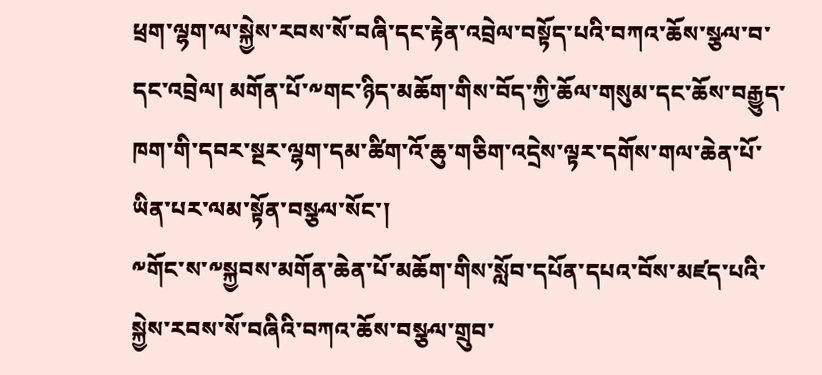ཕྲག་ལྷག་ལ་སྐྱེས་རབས་སོ་བཞི་དང་རྟེན་འབྲེལ་བསྟོད་པའི་བཀའ་ཆོས་སྩལ་བ་དང་འབྲེལ། མགོན་པོ་༸གང་ཉིད་མཆོག་གིས་བོད་ཀྱི་ཆོལ་གསུམ་དང་ཆོས་བརྒྱུད་ཁག་གི་དབར་སྔར་ལྷག་དམ་ཚིག་འོ་ཆུ་གཅིག་འདྲེས་ལྟར་དགོས་གལ་ཆེན་པོ་ཡིན་པར་ལམ་སྟོན་བསྩལ་སོང་།
༸གོང་ས་༸སྐྱབས་མགོན་ཆེན་པོ་མཆོག་གིས་སློབ་དཔོན་དཔའ་བོས་མཛད་པའི་སྐྱེས་རབས་སོ་བཞིའི་བཀའ་ཆོས་བསྩལ་གྲུབ་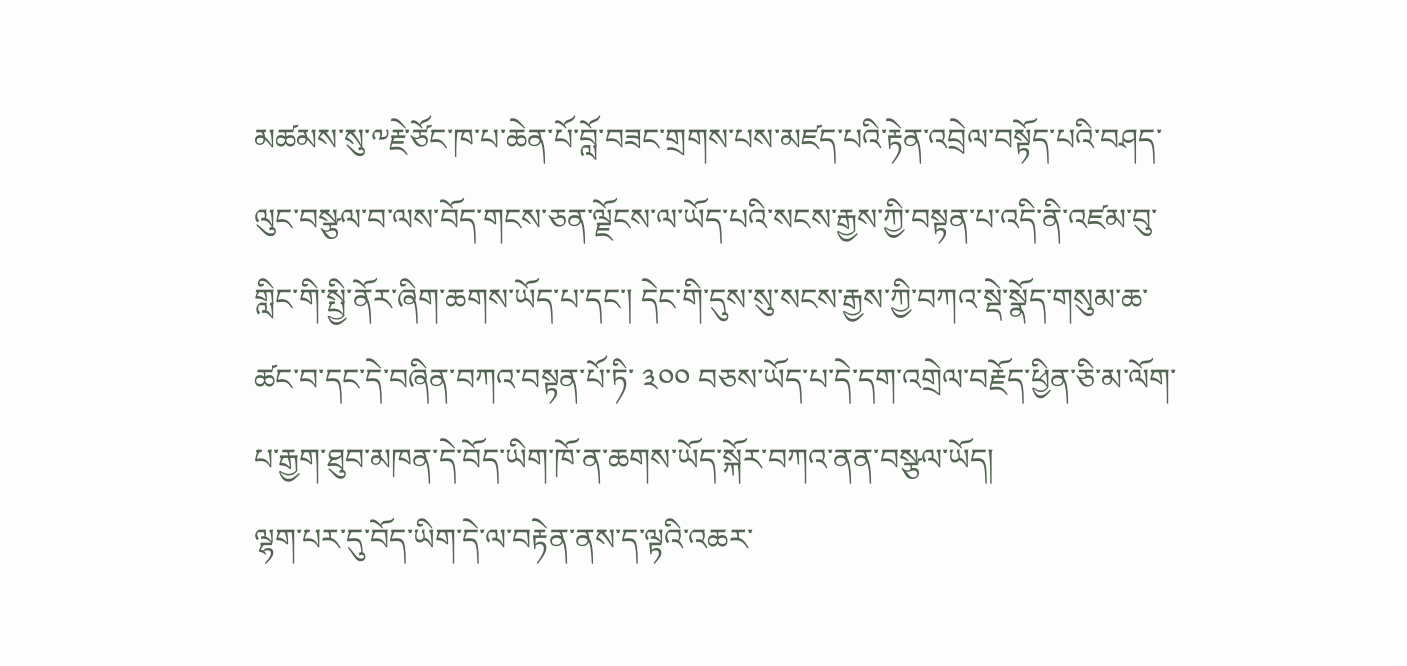མཚམས་སུ་༸རྗེ་ཙོང་ཁ་པ་ཆེན་པོ་བློ་བཟང་གྲགས་པས་མཛད་པའི་རྟེན་འབྲེལ་བསྟོད་པའི་བཤད་ལུང་བསྩལ་བ་ལས་བོད་གངས་ཅན་ལྗོངས་ལ་ཡོད་པའི་སངས་རྒྱས་ཀྱི་བསྟན་པ་འདི་ནི་འཛམ་བུ་གླིང་གི་སྤྱི་ནོར་ཞིག་ཆགས་ཡོད་པ་དང་། དེང་གི་དུས་སུ་སངས་རྒྱས་ཀྱི་བཀའ་སྡེ་སྣོད་གསུམ་ཆ་ཚང་བ་དང་དེ་བཞིན་བཀའ་བསྟན་པོ་ཏི་ ༣༠༠ བཅས་ཡོད་པ་དེ་དག་འགྲེལ་བརྗོད་ཕྱིན་ཅི་མ་ལོག་པ་རྒྱག་ཐུབ་མཁན་དེ་བོད་ཡིག་ཁོ་ན་ཆགས་ཡོད་སྐོར་བཀའ་ནན་བསྩལ་ཡོད།
ལྷག་པར་དུ་བོད་ཡིག་དེ་ལ་བརྟེན་ནས་ད་ལྟའི་འཆར་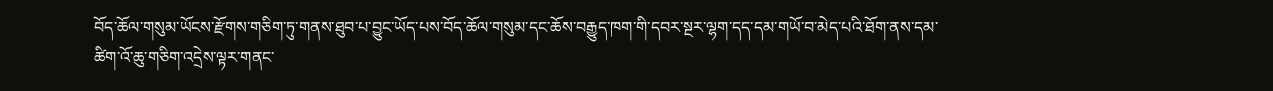བོད་ཆོལ་གསུམ་ཡོངས་རྫོགས་གཅིག་ཏུ་གནས་ཐུབ་པ་བྱུང་ཡོད་པས་བོད་ཆོལ་གསུམ་དང་ཆོས་བརྒྱུད་ཁག་གི་དབར་སྔར་ལྷག་དད་དམ་གཡོ་བ་མེད་པའི་ཐོག་ནས་དམ་ཚིག་འོ་ཆུ་གཅིག་འདྲེས་ལྟར་གནང་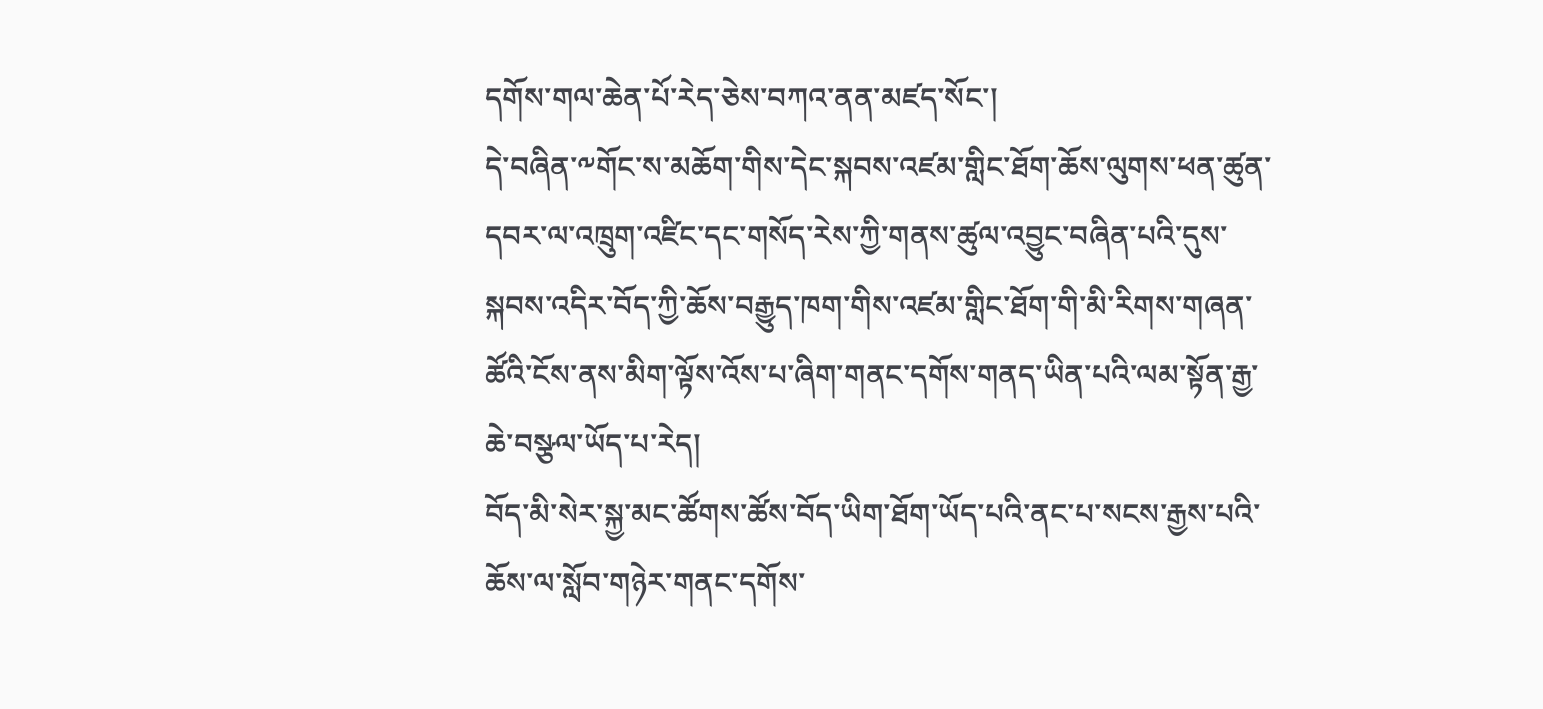དགོས་གལ་ཆེན་པོ་རེད་ཅེས་བཀའ་ནན་མཛད་སོང་།
དེ་བཞིན་༸གོང་ས་མཆོག་གིས་དེང་སྐབས་འཛམ་གླིང་ཐོག་ཆོས་ལུགས་ཕན་ཚུན་དབར་ལ་འཁྲུག་འཛིང་དང་གསོད་རེས་ཀྱི་གནས་ཚུལ་འབྱུང་བཞིན་པའི་དུས་སྐབས་འདིར་བོད་ཀྱི་ཆོས་བརྒྱུད་ཁག་གིས་འཛམ་གླིང་ཐོག་གི་མི་རིགས་གཞན་ཚོའི་ངོས་ནས་མིག་ལྟོས་འོས་པ་ཞིག་གནང་དགོས་གནད་ཡིན་པའི་ལམ་སྟོན་རྒྱ་ཆེ་བསྩལ་ཡོད་པ་རེད།
བོད་མི་སེར་སྐྱ་མང་ཚོགས་ཚོས་བོད་ཡིག་ཐོག་ཡོད་པའི་ནང་པ་སངས་རྒྱས་པའི་ཆོས་ལ་སློབ་གཉེར་གནང་དགོས་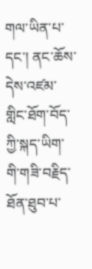གལ་ཡིན་པ་དང་། ནང་ཆོས་དེས་འཛམ་གླིང་ཐོག་བོད་ཀྱི་སྐད་ཡིག་གི་གཟི་བརྗིད་ཐོན་ཐུབ་པ་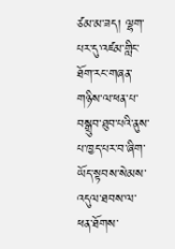ཙམ་མ་ཟད། ལྷག་པར་དུ་འཛམ་གླིང་ཐོག་རང་གཞན་གཉིས་ལ་ཕན་པ་བསྒྲུབ་ཐུབ་པའི་ནུས་པ་ཁྱད་པར་བ་ཞིག་ཡོད་སྟབས་སེམས་འདུལ་ཐབས་ལ་ཕན་ཐོགས་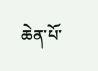ཆེན་པོ་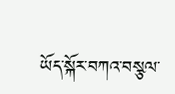ཡོད་སྐོར་བཀའ་བསྩལ་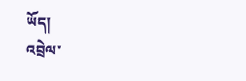ཡོད།
འབྲེལ་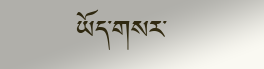ཡོད་གསར་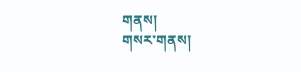གནས།
གསར་གནས།